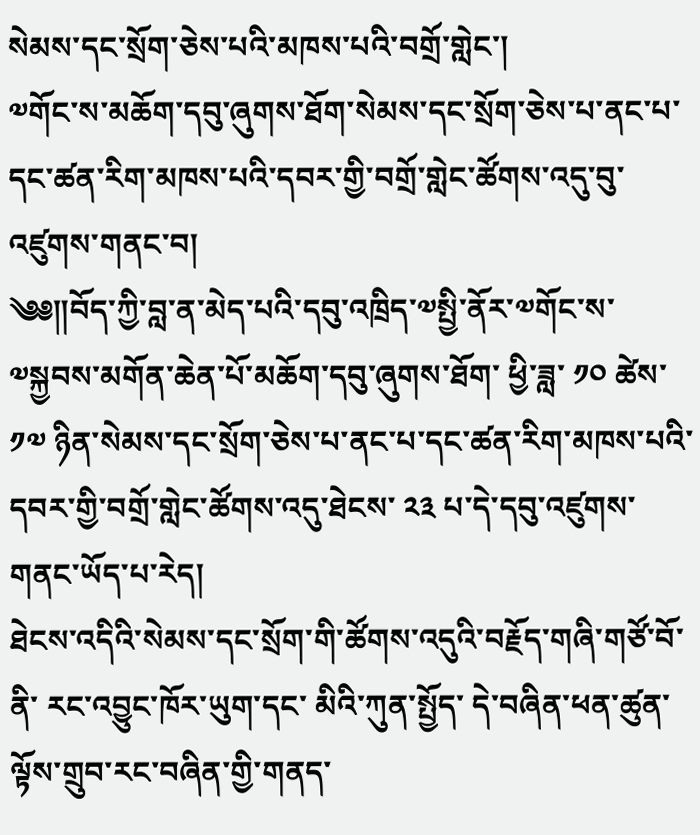སེམས་དང་སྲོག་ཅེས་པའི་མཁས་པའི་བགྲོ་གླེང་།
༧གོང་ས་མཆོག་དབུ་ཞུགས་ཐོག་སེམས་དང་སྲོག་ཅེས་པ་ནང་པ་དང་ཚན་རིག་མཁས་པའི་དབར་གྱི་བགྲོ་གླེང་ཚོགས་འདུ་བུ་འཛུགས་གནང་བ།
༄༅༎བོད་ཀྱི་བླ་ན་མེད་པའི་དབུ་འཁྲིད་༧སྤྱི་ནོར་༧གོང་ས་༧སྐྱབས་མགོན་ཆེན་པོ་མཆོག་དབུ་ཞུགས་ཐོག་ ཕྱི་ཟླ་ ༡༠ ཚེས་ ༡༧ ཉིན་སེམས་དང་སྲོག་ཅེས་པ་ནང་པ་དང་ཚན་རིག་མཁས་པའི་དབར་གྱི་བགྲོ་གླེང་ཚོགས་འདུ་ཐེངས་ ༢༣ པ་དེ་དབུ་འཛུགས་གནང་ཡོད་པ་རེད།
ཐེངས་འདིའི་སེམས་དང་སྲོག་གི་ཚོགས་འདུའི་བརྗོད་གཞི་གཙོ་བོ་ནི་ རང་འབྱུང་ཁོར་ཡུག་དང་ མིའི་ཀུན་སྤྱོད་ དེ་བཞིན་ཕན་ཚུན་ལྟོས་གྲུབ་རང་བཞིན་གྱི་གནད་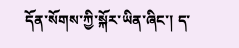དོན་སོགས་ཀྱི་སྐོར་ཡིན་ཞིང་། ད་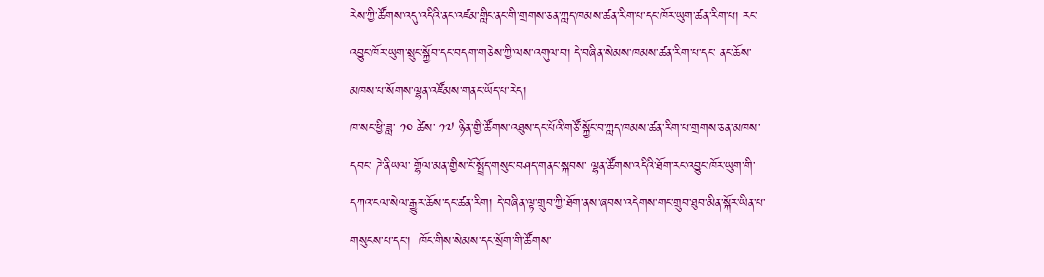རེས་ཀྱི་ཚོགས་འདུ་འདིའི་ནང་འཛམ་གླིང་ནང་གི་གྲགས་ཅན་ཀླད་ཁམས་ཚན་རིག་པ་དང་ཁོར་ཡུག་ཚན་རིག་པ། རང་འབྱུང་ཁོར་ཡུག་སྲུང་སྐྱོབ་དང་བདག་གཅེས་ཀྱི་ལས་འགུལ་བ། དེ་བཞིན་སེམས་ཁམས་ཚན་རིག་པ་དང་ ནང་ཆོས་མཁས་པ་སོགས་ལྷན་འཛོམས་གནང་ཡོད་པ་རེད།
ཁ་སང་ཕྱི་ཟླ་ ༡༠ ཚེས་ ༡༧ ཉིན་གྱི་ཚོགས་འཐུས་དང་པོའི་གཙོ་སྐྱོང་བ་ཀླད་ཁམས་ཚན་རིག་པ་གྲགས་ཅན་མཁས་དབང་ ཌེ་ནིཡལ་ གྷོལ་མན་གྱིས་ངོ་སྤྲོད་གསུང་བཤད་གནང་སྐབས་ ལྷན་ཚོགས་འདིའི་ཐོག་རང་འབྱུང་ཁོར་ཡུག་གི་དཀའ་ངལ་སེལ་རྒྱུར་ཆོས་དང་ཚན་རིག། དེ་བཞིན་ལྟ་གྲུབ་ཀྱི་ཐོག་ནས་ཞབས་འདེགས་གང་གྲུབ་ཐུབ་མིན་སྐོར་ཡིན་པ་གསུངས་པ་དང་།  ཁོང་གིས་སེམས་དང་སྲོག་གི་ཚོགས་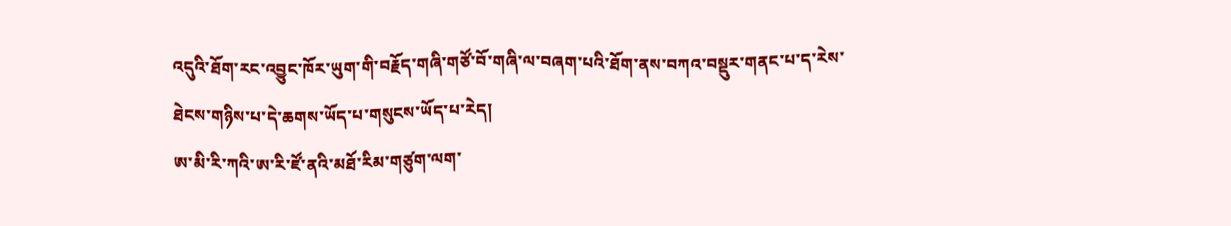འདུའི་ཐོག་རང་འབྱུང་ཁོར་ཡུག་གི་བརྗོད་གཞི་གཙོ་བོ་གཞི་ལ་བཞག་པའི་ཐོག་ནས་བཀའ་བསྡུར་གནང་པ་ད་རེས་ཐེངས་གཉིས་པ་དེ་ཆགས་ཡོད་པ་གསུངས་ཡོད་པ་རེད།
ཨ་མི་རི་ཀའི་ཨ་རི་ཛོ་ནའི་མཐོ་རིམ་གཙུག་ལག་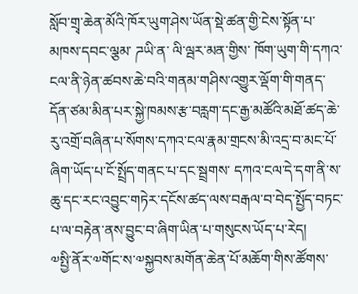སློབ་གྲྭ་ཆེན་མོའི་ཁོར་ཡུག་ཤེས་ཡོན་སྡེ་ཚན་གྱི་ངེས་སྟོན་པ་མཁས་དབང་ལྕམ་ ཌཡི་ན་ ལི་ལྦར་མན་གྱིས་ ཁོག་ཡུག་གི་དཀའ་ངལ་ནི་ཉེན་ཚབས་ཆེ་བའི་གནམ་གཤིས་འགྱུར་ལྡོག་གི་གནད་དོན་ཙམ་མིན་པར་སྐྱེ་ཁམས་རྩ་བརླག་དང་རྒྱ་མཚོའི་མཐོ་ཚད་ཆེ་རུ་འགྲོ་བཞིན་པ་སོགས་དཀའ་ངལ་རྣམ་གྲངས་མི་འདྲ་བ་མང་པོ་ཞིག་ཡོད་པ་ངོ་སྤྲོད་གནང་པ་དང་སྦྲགས་ དཀའ་ངལ་དེ་དག་ནི་ས་ཆུ་དང་རང་འབྱུང་གཏེར་དངོས་ཚད་ལས་བརྒལ་བ་བེད་སྤྱོད་བཏང་པ་ལ་བརྟེན་ནས་བྱུང་བ་ཞིག་ཡིན་པ་གསུངས་ཡོད་པ་རེད།
༧སྤྱི་ནོར་༧གོང་ས་༧སྐྱབས་མགོན་ཆེན་པོ་མཆོག་གིས་ཚོགས་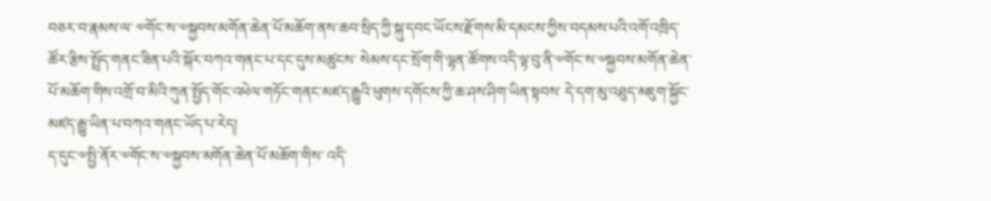བཅར་བ་རྣམས་ལ་ ༧གོང་ས་༧སྐྱབས་མགོན་ཆེན་པོ་མཆོག་ནས་ཆབ་སྲིད་ཀྱི་སྐུ་དབང་ཡོངས་རྫོགས་མི་དམངས་ཀྱིས་བདམས་པའི་འགོ་འཁྲིད་ཚོར་རྩིས་སྤྲོད་གནང་ཟིན་པའི་སྐོར་བཀའ་གནང་པ་དང་དུས་མཚུངས་ སེམས་དང་སྲོག་གི་ལྷན་ཚོགས་འདི་ལྟ་བུ་ནི་༧གོང་ས་༧སྐྱབས་མགོན་ཆེན་པོ་མཆོག་གིས་འགྲོ་བ་མིའི་ཀུན་སྤྱོད་གོང་འཕེལ་གཏོང་གནང་མཛད་རྒྱུའི་ཕུགས་དགོངས་ཀྱི་ཆ་ཤས་ཤིག་ཡིན་སྟབས་ དེ་དག་མུ་འཐུད་མཇུག་སྐྱོང་མཛད་རྒྱུ་ཡིན་པ་བཀའ་གནང་ཡོད་པ་རེད།
ད་དུང་༧སྤྱི་ནོར་༧གོང་ས་༧སྐྱབས་མགོན་ཆེན་པོ་མཆོག་གིས་ འདི་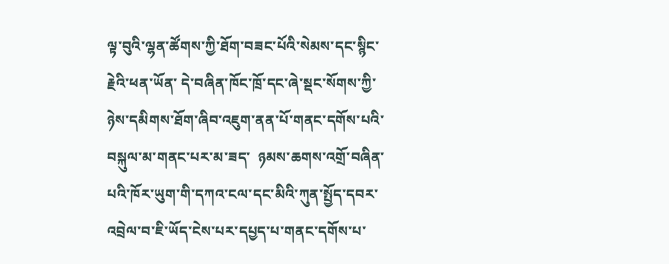ལྟ་བུའི་ལྷན་ཚོགས་ཀྱི་ཐོག་བཟང་པོའི་སེམས་དང་སྙིང་རྗེའི་ཕན་ཡོན་ དེ་བཞིན་ཁོང་ཁྲོ་དང་ཞེ་སྡང་སོགས་ཀྱི་ཉེས་དམིགས་ཐོག་ཞིབ་འཇུག་ནན་པོ་གནང་དགོས་པའི་བསྐུལ་མ་གནང་པར་མ་ཟད་  ཉམས་ཆགས་འགྲོ་བཞིན་པའི་ཁོར་ཡུག་གི་དཀའ་ངལ་དང་མིའི་ཀུན་སྤྱོད་དབར་འབྲེལ་བ་ཇི་ཡོད་ངེས་པར་དཔྱད་པ་གནང་དགོས་པ་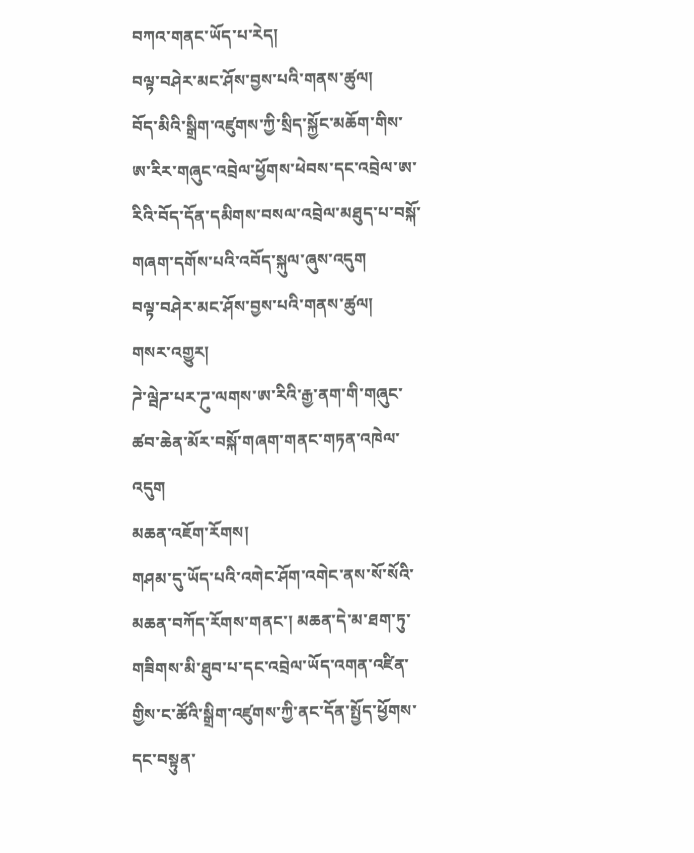བཀའ་གནང་ཡོད་པ་རེད།
བལྟ་བཤེར་མང་ཤོས་བྱས་པའི་གནས་ཚུལ།
བོད་མིའི་སྒྲིག་འཛུགས་ཀྱི་སྲིད་སྐྱོང་མཆོག་གིས་ཨ་རིར་གཞུང་འབྲེལ་ཕྱོགས་ཕེབས་དང་འབྲེལ་ཨ་རིའི་བོད་དོན་དམིགས་བསལ་འབྲེལ་མཐུད་པ་བསྐོ་གཞག་དགོས་པའི་འབོད་སྐུལ་ཞུས་འདུག
བལྟ་བཤེར་མང་ཤོས་བྱས་པའི་གནས་ཚུལ།
གསར་འགྱུར།
ཌེ་ལྦེཌ་པར་ཌུ་ལགས་ཨ་རིའི་རྒྱ་ནག་གི་གཞུང་ཚབ་ཆེན་མོར་བསྐོ་གཞག་གནང་གཏན་འཁེལ་འདུག
མཆན་འཇོག་རོགས།
གཤམ་དུ་ཡོད་པའི་འགེང་ཤོག་འགེང་ནས་སོ་སོའི་མཆན་བཀོད་རོགས་གནང་། མཆན་དེ་མ་ཐག་ཏུ་གཟིགས་མི་ཐུབ་པ་དང་འབྲེལ་ཡོད་འགན་འཛིན་གྱིས་ང་ཚོའི་སྒྲིག་འཛུགས་ཀྱི་ནང་དོན་སྤྱོད་ཕྱོགས་དང་བསྟུན་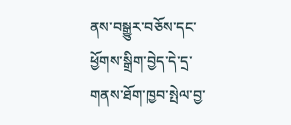ནས་བསྒྱུར་བཅོས་དང་ཕྱོགས་སྒྲིག་བྱེད་དེ་དྲ་གནས་ཐོག་ཁྱབ་སྤེལ་བྱ་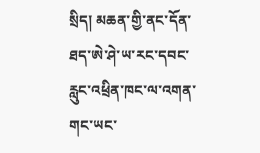སྲིད། མཆན་གྱི་ནང་དོན་ཐད་ཨེ་ཤེ་ཡ་རང་དབང་རླུང་འཕྲིན་ཁང་ལ་འགན་གང་ཡང་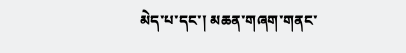མེད་པ་དང་། མཆན་གཞག་གནང་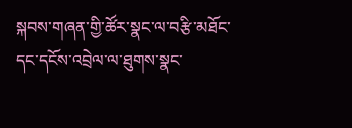སྐབས་གཞན་གྱི་ཚོར་སྣང་ལ་བརྩི་མཐོང་དང་དངོས་འབྲེལ་ལ་ཐུགས་སྣང་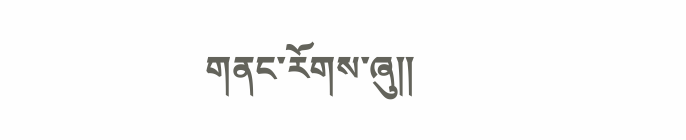གནང་རོགས་ཞུ༎